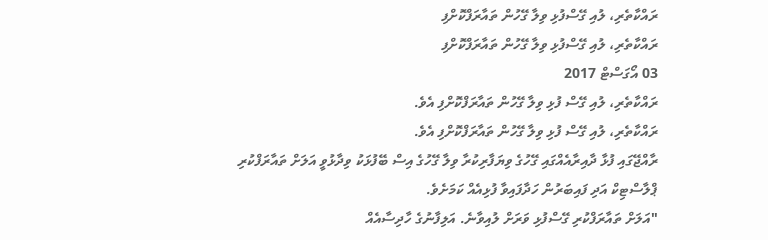ރައްކާތެރި، ލުއި ގޭސްފުޅި ވިލާ ގޭހުން ތައާރަފްކޮށްފި
ރައްކާތެރި، ލުއި ގޭސްފުޅި ވިލާ ގޭހުން ތައާރަފްކޮށްފި
03 އޯގަސްޓް 2017
ރައްކާތެރި، ލުއި ގޭސް ފުޅި ވިލާ ގޭހުން ތައާރަފްކޮށްފި އެވެ.
ރައްކާތެރި، ލުއި ގޭސް ފުޅި ވިލާ ގޭހުން ތައާރަފްކޮށްފި އެވެ.
ރާއްޖޭގައި ފުޅާ ދާއިރާއެއްގައި ގޭހުގެ ވިޔަފާރިކުރާ ވިލާ ގޭހުގެ އިސް ބޭފުޅަކު ވިދާޅުވީ އަލަށް ތައާރަފްކުރި ޕްލާސްޓިކް އަދި ފައިބަރުން ހަދާފައިވާ ފުޅިއެއް ކަމަށެވެ.
"އަލަށް ތައާރަފްކުރި ގޭސްފުޅި ވަރަށް ލުއިވާނެ. އަލިފާނުގެ ހާދިސާއެއް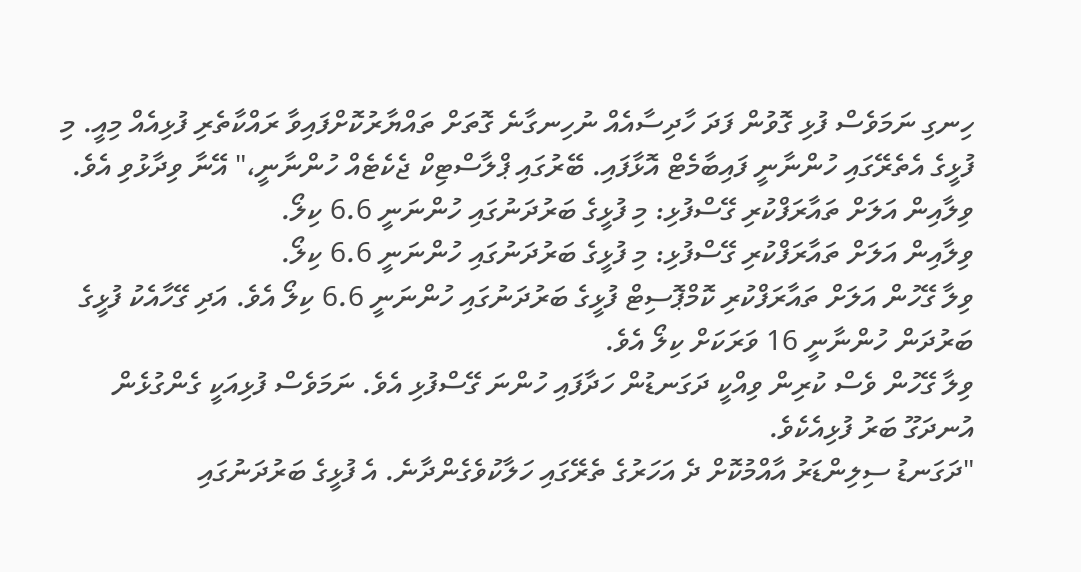ހިނގި ނަމަވެސް ފުޅި ގޮވުން ފަދަ ހާދިސާއެއް ނުހިނގާނެ ގޮތަށް ތައްޔާރުކޮށްފައިވާ ރައްކާތެރި ފުޅިއެއް މިއީ. މި ފުޅީގެ އެތެރޭގައި ހުންނާނީ ފައިބާމެޓް އޮޅާފައި. ބޭރުގައި ޕްލާސްޓިކް ޖެކެޓެއް ހުންނާނީ،" އޭނާ ވިދާޅުވި އެވެ.
ވިލާއިން އަލަށް ތައާރަފްކުރި ގޭސްފުޅި: މި ފުޅީގެ ބަރުދަނުގައި ހުންނަނީ 6.6 ކިލޯ.
ވިލާއިން އަލަށް ތައާރަފްކުރި ގޭސްފުޅި: މި ފުޅީގެ ބަރުދަނުގައި ހުންނަނީ 6.6 ކިލޯ.
ވިލާ ގޭހުން އަލަށް ތައާރަފްކުރި ކޮމްޕޮސިޓް ފުޅީގެ ބަރުދަނުގައި ހުންނަނީ 6.6 ކިލޯ އެވެ. އަދި ގޭހާއެކު ފުޅީގެ ބަރުދަން ހުންނާނީ 16 ވަރަކަށް ކިލޯ އެވެ.
ވިލާ ގޭހުން ވެސް ކުރިން ވިއްކީ ދަގަނޑުން ހަދާފައި ހުންނަ ގޭސްފުޅި އެވެ. ނަމަވެސް ފުޅިއަކީ ގެންގުޅެން އުނދަގޫ ބަރު ފުޅިއެކެވެ.
"ދަގަނޑު ސިލިންޑަރު އާއްމުކޮށް ދެ އަހަރުގެ ތެރޭގައި ހަލާކުވެގެންދާނެ. އެ ފުޅީގެ ބަރުދަނުގައި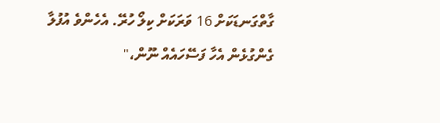ގާތްގަނޑަކަށް 16 ވަރަކަށް ކިލޯ ހުރޭ. އެހެންވެ އުފުލާ ގެންގުޅެން އެހާ ފަސޭހައެއް ނޫން،"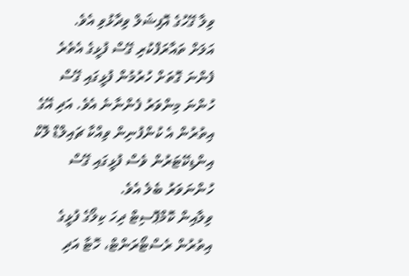ވިލާ ގޭހުގެ އޮފިޝަލް ވިދާޅުވި އެވެ.
އަލަށް ތައާރަފްކުރި ގޭސް ފުޅީގެ އެތެރެ ފެންނަ ގޮތަށް ހުރުމުން ފުޅީގައި ގޭސް ހުންނަ މިންވަރު ފެންނާނެ އެވެ. އަދި އޭގެ އިތުރުން އެ ކުންފުނިން ވިއްކާ ޗައިލްޑް ލޮކް އިންޑިކޭޓަރުން ވެސް ފުޅީގައި ގޭސް ހުންނަވަރު ބެލެ އެވެ.
ވިލާއިން ކޮމްޕޮސިޓް ދިހަ ކިލޯގެ ފުޅީގެ އިތުރުން ރެސްޓޯރަންޓް، ހޮޓާ އަދި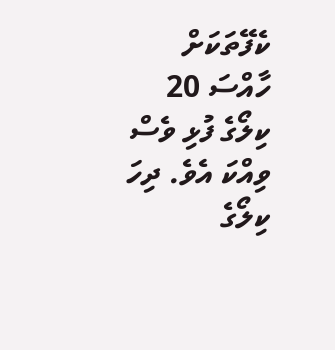ކެފޭތަކަށް ހާއްސަ 20 ކިލޯގެ ފުޅި ވެސް ވިއްކަ އެވެ. ދިހަ ކިލޯގެ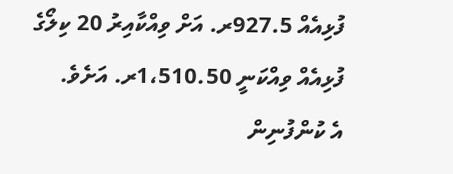ފުޅިއެއް 927.5ރ. އަށް ވިއްކާއިރު 20 ކިލޯގެ ފުޅިއެއް ވިއްކަނީ 1،510.50ރ. އަށެވެ.
އެ ކުންފުނިން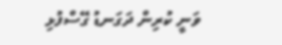ވަނީ ކުރިން ދަގަނޑު ގޭސްފުޅި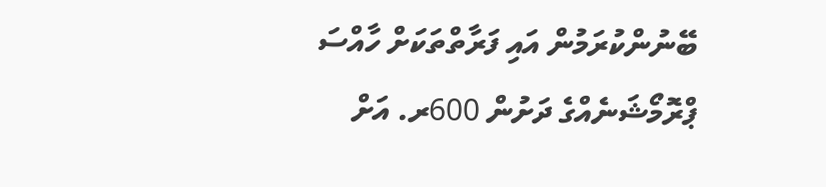ބޭނުންކުރަމުން އައި ފަރާތްތަކަށް ހާއްސަ ޕްރޮމޯޝަނެއްގެ ދަށުން 600ރ. އަށް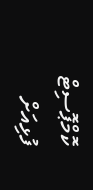ކޮމްޕޮސިޓް ފުޅިއަށް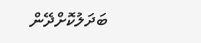ބަދަލުކޮށްދޭން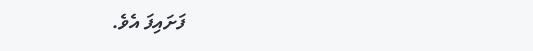ފަށައިފަ އެވެ.